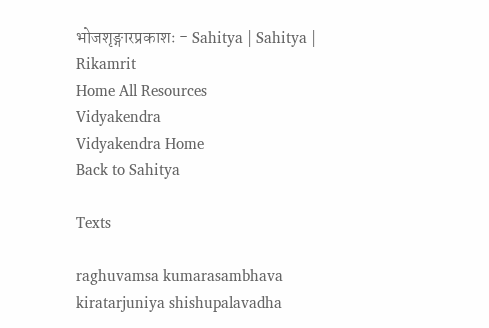भोजशृङ्गारप्रकाशः - Sahitya | Sahitya | Rikamrit
Home All Resources
Vidyakendra
Vidyakendra Home
Back to Sahitya

Texts

raghuvamsa kumarasambhava kiratarjuniya shishupalavadha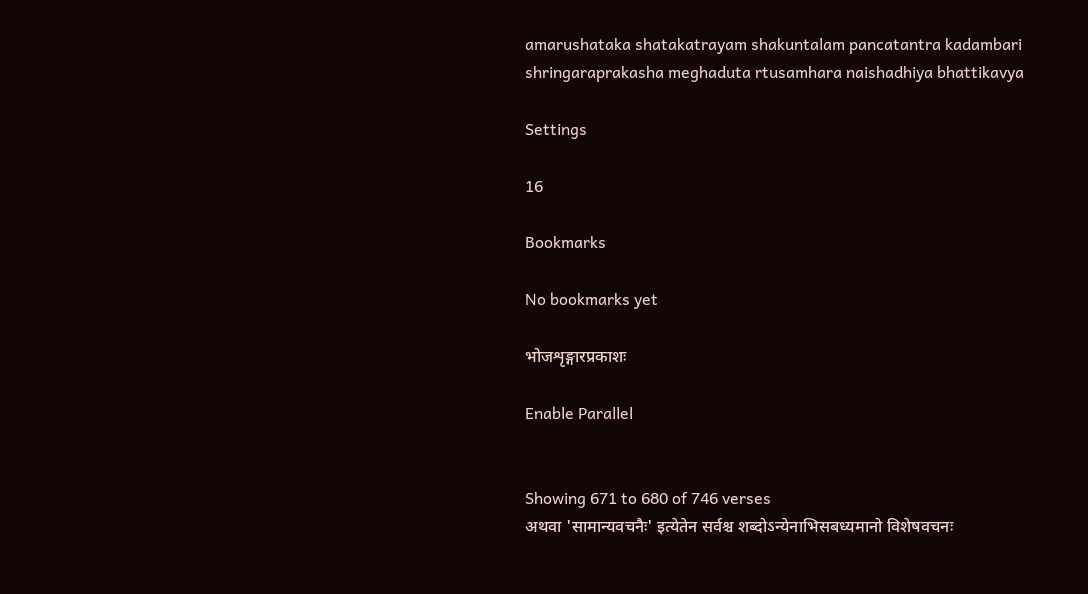amarushataka shatakatrayam shakuntalam pancatantra kadambari shringaraprakasha meghaduta rtusamhara naishadhiya bhattikavya

Settings

16

Bookmarks

No bookmarks yet

भोजशृङ्गारप्रकाशः

Enable Parallel


Showing 671 to 680 of 746 verses
अथवा 'सामान्यवचनैः' इत्येतेन सर्वश्च शब्दोऽन्येनाभिसबध्यमानो विशेषवचनः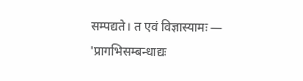सम्पद्यते। त एवं विज्ञास्यामः — 'प्रागभिसम्बन्धाद्यः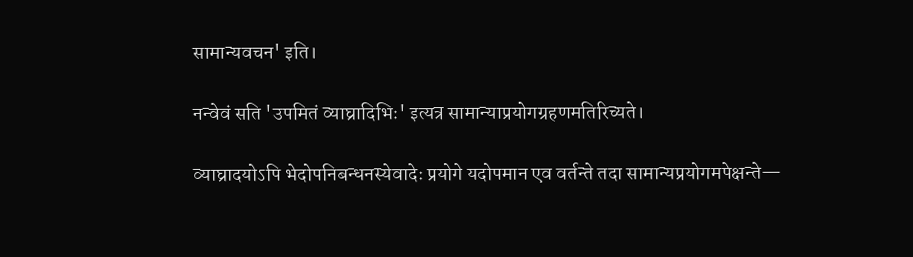सामान्यवचन' इति।

नन्वेवं सति 'उपमितं व्याघ्रादिभिः' इत्यत्र सामान्याप्रयोगग्रहणमतिरिच्यते।

व्याघ्रादयोऽपि भेदोपनिबन्धनस्येवादेः प्रयोगे यदोपमान एव वर्तन्ते तदा सामान्यप्रयोगमपेक्षन्ते—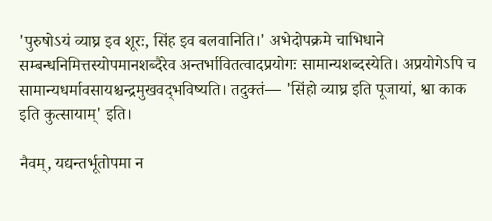'पुरुषोऽयं व्याघ्र इव शूरः, सिंह इव बलवानिति।' अभेदोपक्रमे चाभिधाने सम्बन्धनिमित्तस्योपमानशब्दैरेव अन्तर्भावितत्वादप्रयोगः सामान्यशब्दस्येति। अप्रयोगेऽपि च सामान्यधर्मावसायश्चन्द्रमुखवद्‍भविष्यति। तदुक्तं— 'सिंहो व्याघ्र इति पूजायां, श्वा काक इति कुत्सायाम्' इति।

नैवम्, यद्यन्तर्भूतोपमा न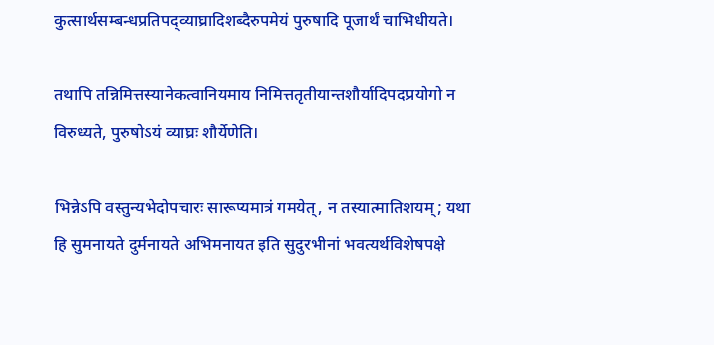कुत्सार्थसम्बन्धप्रतिपद्‍व्याघ्रादिशब्दैरुपमेयं पुरुषादि पूजार्थं चाभिधीयते।

तथापि तन्निमित्तस्यानेकत्वानियमाय निमित्ततृतीयान्तशौर्यादिपदप्रयोगो न विरुध्यते, पुरुषोऽयं व्याघ्रः शौर्येणेति।

भिन्नेऽपि वस्तुन्यभेदोपचारः सारूप्यमात्रं गमयेत्, न तस्यात्मातिशयम्; यथा हि सुमनायते दुर्मनायते अभिमनायत इति सुदुरभीनां भवत्यर्थविशेषपक्षे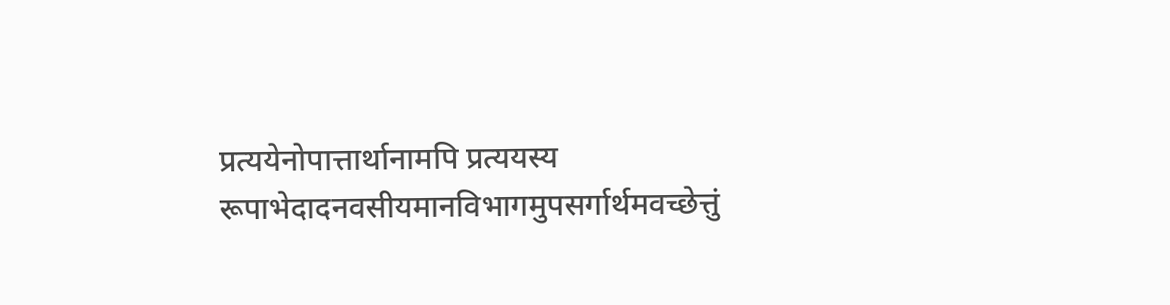प्रत्ययेनोपात्तार्थानामपि प्रत्ययस्य रूपाभेदादनवसीयमानविभागमुपसर्गार्थमवच्छेत्तुं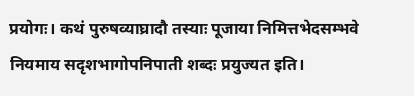प्रयोगः। कथं पुरुषव्याघ्रादौ तस्याः पूजाया निमित्तभेदसम्भवे नियमाय सदृशभागोपनिपाती शब्दः प्रयुज्यत इति।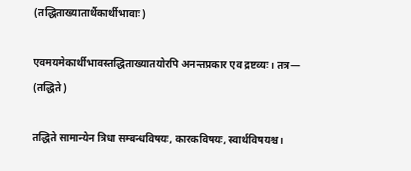(तद्धिताख्यातार्थैकार्थीभावाः)

एवमयमेकार्थीभावस्तद्धिताख्यातयोरपि अनन्तप्रकार एव द्रष्टव्यः। तत्र— (तद्धिते)

तद्धिते सामान्येन त्रिधा सम्बन्धविषयः, कारकविषयः, स्वार्थविषयश्च।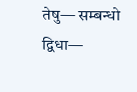तेषु— सम्बन्धो द्विधा—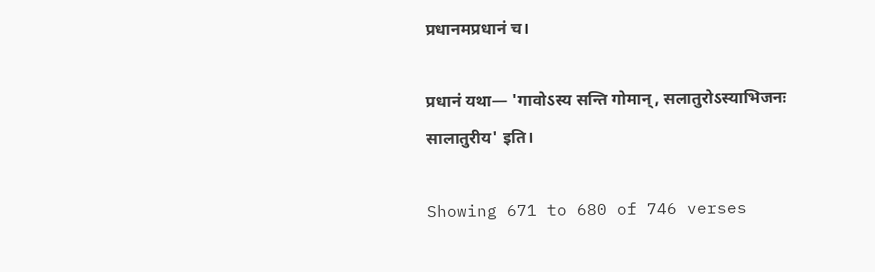प्रधानमप्रधानं च।

प्रधानं यथा— 'गावोऽस्य सन्ति गोमान्, सलातुरोऽस्याभिजनः सालातुरीय' इति।

Showing 671 to 680 of 746 verses